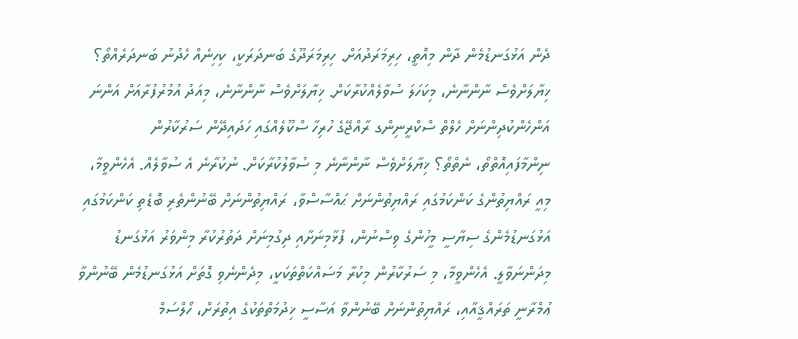ދެން އަޅުގަނޑުމެން ދާން މިއޮތީ، ހިރިމަރަދުއަށް. ހިރިމަރަދޫގެ ބަނދަރަކީ، ކިހިނެއް ހެދުނު ބަނދަރެއްތޯ؟ ޚިޔާލަށްވެސް ނާންނާނެ، މިކަހަލަ ސުވާލެއްކުރާކަށް. ޚިޔާލަށްވެސް ނާންނާނެ، މިއަދު އުމުރުފުރާއަށް އަންނަ އަންހެންކުދިންނަށް ހެލްތް ސްކްރީނިންގ ރާއްޖޭގެ ހުރިހާ ސްކޫލެއްގައި ހަދައިދޭން ސަރުކާރުން ނިންމާފައިއޮތްތޯ، ނެތްތޯ؟ ޚިޔާލަށްވެސް ނާންނާނެ މި ސުވާލުކުރާކަށް. ނުކުރާނެ އެ ސުވާލެއް. އެހެންވީމާ، މިއީ ރައްޔިތުންގެ ކަންކަމުގައި ރައްޔިތުންނަށް ޙައްސާސްވާ، ރައްޔިތުންނަށް ބޭނުންތެރި ބޮޑެތި ކަންކަމުގައި އަޅުގަނޑުމެންގެ ސިޔާސީ މީހުންގެ ވިސްނުން، ފުޅާމިނަށާއި ދިގުމިނަށް ދަތުރުކުރާ މިންވަރު އަޅުގަނޑު މިދަންނަވާލީ. އެހެންވީމާ، މި ސަރުކާރުން މިކުރާ މަސައްކަތްތަކަކީ، މިދެންނެވި ގޮތަށް އަޅުގަނޑުމެން ބޭނުންވާ ޢުމްރާނީ ތަރައްޤީއާއި، ރައްޔިތުންނަށް ބޭނުންވާ އަސާސީ ޚިދުމަތްތަކުގެ އިތުރަށް، ހޯލްސަމް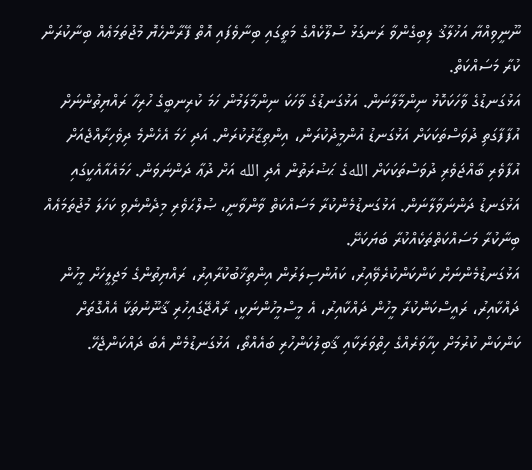ނޫނީވިއްޔާ އަޚުލާޤު ލިބިގެންވާ ރަނގަޅު ސުލޫކެއްގެ މަތީގައި ބިނާވެފައި އޮތް ފޭރާންހެޔޮ މުޖުތަމަޢެއް ބިނާކުރަން ކުރާ މަސައްކަތް.
އަޅުގަނޑުގެ ވާހަކަކޮޅު ނިންމާލާނަން. އަޅުގަނޑުގެ ވާހަކަ ނިންމާލަމުން ހަމަ ކުރިނބީގެ ހުރިހާ ރައްޔިތުންނަށް އުފާފާގަތި ދުވަސްތަކަކަށް އަޅުގަނޑު އުންމީދުކުރަން، އިންތިޒާރުކުރަން. އަދި ހަމަ އެހެންމެ ދިވެހިރާއްޖެއަށް އުފާވެރި ބާއްޖަވެރި ދުވަސްތަކަކަށް اللهގެ ޙަޟުރަތުން އެދި الله އަށް ދުޢާ ދަންނަވަން. ހަމައެއާއެކީގައި އަޅުގަނޑު ދަންނަވާލާނަން. އަޅުގަނޑުމެންކުރާ މަސައްކަތް ވާންވާނީ، ޞުލްޙަވެރި މިދެންނެވި ކަހަލަ މުޖުތަމަޢެއް ބިނާކުރާ މަސައްކަތްތަކެއްކުރާ ބަޔަކަށޭ.
އަޅުގަނޑުމެންނަށް ކަންކަންކުރެވޭއިރު، ކައުންސިލަރުން އިންތިޚާބުކުރާއިރު، ރައްޔިތުންގެ މަޖިލީހަށް މީހުން ދައްކާއިރު، ރައީސްކަންކުރާ މީހުން ދައްކާއިރު، އެ މީސްމީހުންނަކީ، ރާއްޖޭގައިހުރި ޤާނޫނުތަކާ އެއްގޮތަށް ކަންކަން ކުރުމަށް ކިހާވަރެއްގެ ހިތްވަރަކާއި ޤާބިލުކަންހުރި ބައެއްތޯ، އަޅުގަނޑުމެން އެބަ ދައްކަންޖެހޭ.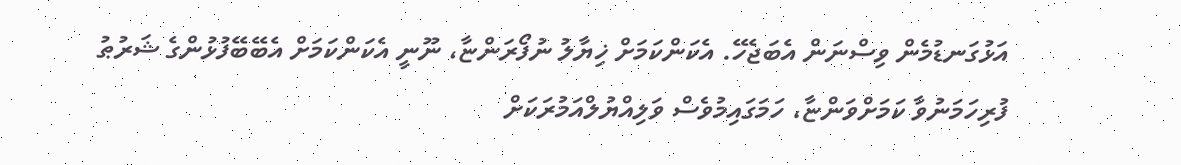އަޅުގަނޑުމެން ވިސްނަން އެބަޖެހޭ. އެކަންކަމަށް ޚިޔާލު ނުފޯރަންޏާ، ނޫނީ އެކަންކަމަށް އެބޭބޭފުޅުންގެ ޝަރުޠު ފުރިހަމަނުވާ ކަމަށްވަންޏާ، ހަމަގައިމުވެސް ވަލިއްޔުލްއަމުރަކަށް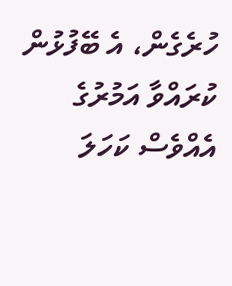ހުރެގެން، އެ ބޭފުޅުން ކުރައްވާ އަމުރުގެ އެއްވެސް ކަހަލަ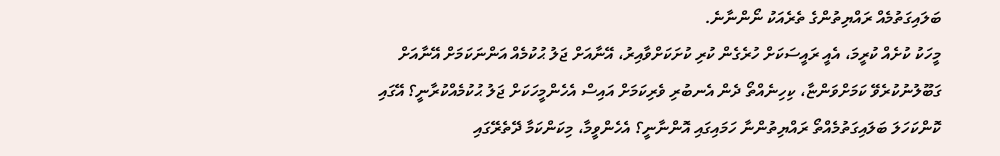ބަލައިގަތުމެއް ރައްޔިތުންގެ ތެރެއަކު ނޯންނާނެ.
މީހަކު ކުށެއް ކުރީމަ، އެއީ ރައީސަކަށް ހުރެގެން ކުރި ކުށަކަށްވާއިރު، އޭނާއަށް ޖަލު ޙުކުމެއް އަންނަކަމަށް އޭނާއަށް ގަބޫލުނުކުރެވޭ ކަމަށްވަންޏާ، ކިހިނެއްތޯ ދެން އެނބުރި ވެރިކަމަށް އައިސް އެހެންމީހަކަށް ޖަލު ޙުކުމެއްކުރާނީ؟ އޭގައި ކޮންކަހަލަ ބަލައިގަތުމެއްތޯ ރައްޔިތުންނާ ހަމައިގައި އޮންނާނީ؟ އެހެންވީމާ، މިކަންކަމާ ދޭތެރޭގައި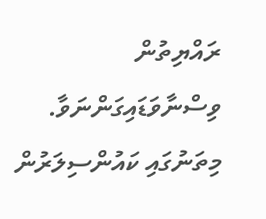ރައްޔިތުން ވިސްނާވަޑައިގަންނަވާ. މިތަނުގައި ކައުންސިލަރުން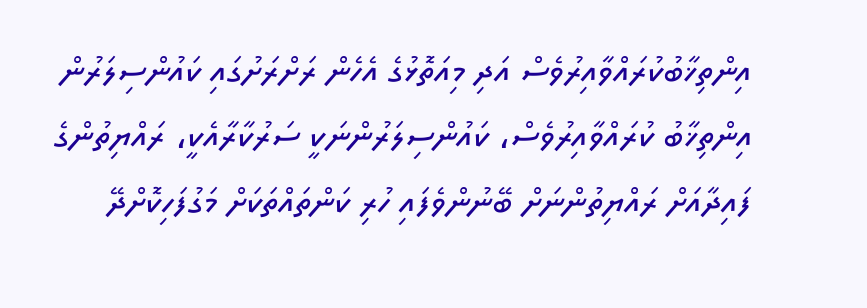އިންތިޚާބުކުރައްވާއިރުވެސް އަދި މިއަތޮޅުގެ އެހެން ރަށްރަށުގައި ކައުންސިލަރުން އިންތިޚާބު ކުރައްވާއިރުވެސް، ކައުންސިލަރުންނަކީ ސަރުކާރާއެކީ، ރައްޔިތުންގެ ފައިދާއަށް ރައްޔިތުންނަށް ބޭނުންވެފައި ހުރި ކަންތައްތަކަށް މަގުފަހިކޮށްދޭ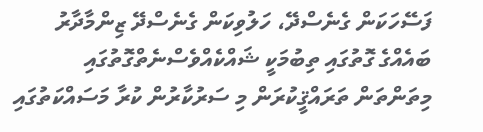ފަސޭހަކަން ގެނެސްދޭ، ހަލުވިކަން ގެނެސްދޭ ޒިންމާދާރު ބައެއްގެ ގޮތުގައި ތިބުމަކީ ޝައްކެއްވެސްނެތްގޮތުގައި މިތަންތަން ތަރައްޤީކުރަން މި ސަރުކާރުން ކުރާ މަސައްކަތުގައި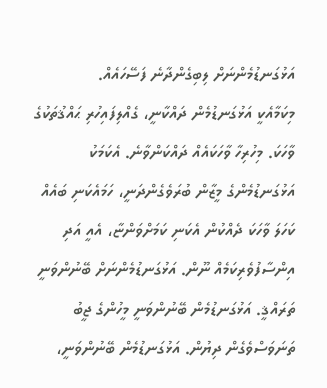އަޅުގަނޑުމެންނަށް ލިބިގެންދާނެ ފަސޭހައެއް.
މިކަމާއެކީ އަޅުގަނޑުމެން ދައްކާނީ، ގެއްލިފައިހުރި ޙައްޤުތަކުގެ ވާހަކަ. މިހުރިހާ ވާހަކައެއް ދައްކަންވާނެ. އެކަމަކު އަޅުގަނޑުމެންގެ މީޒާން ބުރަވެގެންދަނީ، ހަމައެކަނި ބައެއް ކަހަލަ ވާހަކަ ދެއްކުން އެކަނި ކަމަށްވަންޏާ، އެއީ އަދި އިންސާފުވެރިކަމެއް ނޫން. އަޅުގަނޑުމެންނަށް ބޭނުންވަނީ ތަރައްޤީ. އަޅުގަނޑުމެން ބޭނުންވަނީ މީހުންގެ ޖީބު ތަނަވަސްވެގެން ދިޔުން. އަޅުގަނޑުމެން ބޭނުންވަނީ،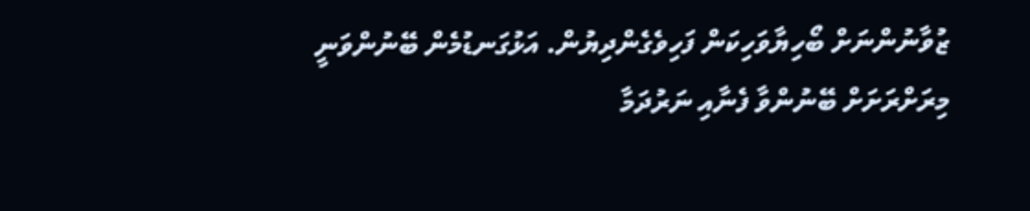ޒުވާނުންނަށް ބޯހިޔާވަހިކަން ފަހިވެގެންދިޔުން. އަޅުގަނޑުމެން ބޭނުންވަނީ މިރަށްރަށަށް ބޭނުންވާ ފެނާއި ނަރުދަމާ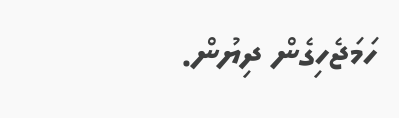ހަމަޖެހިގެން ދިޔުން.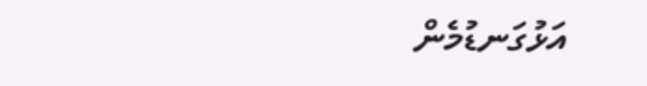އަޅުގަނޑުމެން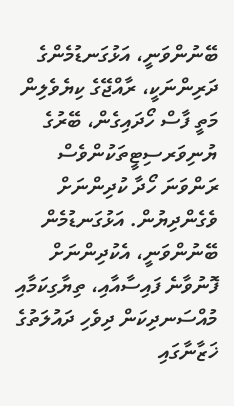ބޭނުންވަނީ، އަޅުގަނޑުމެންގެ ދަރިންނަކީ، ރާއްޖޭގެ ކިޔެވެލިން މަތީ ފާސް ހޯދައިގެން، ބޭރުގެ ޔުނިވަރސިޓީތަކުންވެސް ރަންވަނަ ހޯދާ ކުދިންނަށް ވެގެންދިޔުން. އަޅުގަނޑުމެން ބޭނުންވަނީ، އެކުދިންނަށް ފޮނުވާނެ ފައިސާއާއި، ތިޔާގިކަމާއި މުއްސަނދިކަން ދިވެހި ދައުލަތުގެ ޚަޒާނާގައި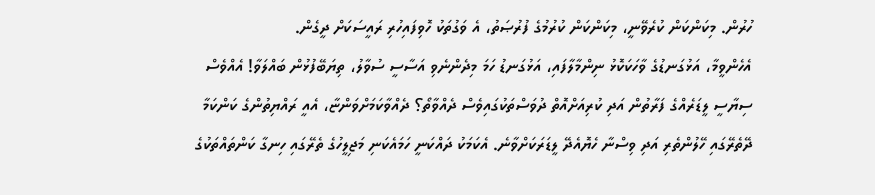ހުރުން. މިކަންކަން ކުރެވޭނީ، މިކަންކަން ކުރުމުގެ ފުރުޞަތު، އެ ވަގުތަކު ހޮވިފައިހުރި ރައީސަކަށް ދީގެން.
އެހެންވީމާ، އަޅުގަނޑުގެ ވާހަކަކޮޅު ނިންމާލާފައި، އަޅުގަނޑު ހަމަ މިދެންނެވި އަސާސީ ސުވާލު، ތިޔަބޭފުޅުން ބައްލަވާ! އެއްވެސް ސިޔާސީ ލީޑަރެއްގެ ފަރާތުން އަދި ކުރިއަށްއޮތް ދުވަސްތަކުގައިވެސް ދެއްވާތޯ؟ ދެއްވާކަމަށްވަންޏާ، އެއީ ރައްޔިތުންގެ ކަންކަމާ ދޭތެރޭގައި ހޭލުންތެރި އަދި ވިސްނާ ހެޔޮއެދޭ ލީޑަރަކަށްވާނެ. އެކަމަކު ދައްކަނީ ހަމައެކަނި މަޖިލީހުގެ ތެރޭގައި ހިނގާ ކަންތައްތަކުގެ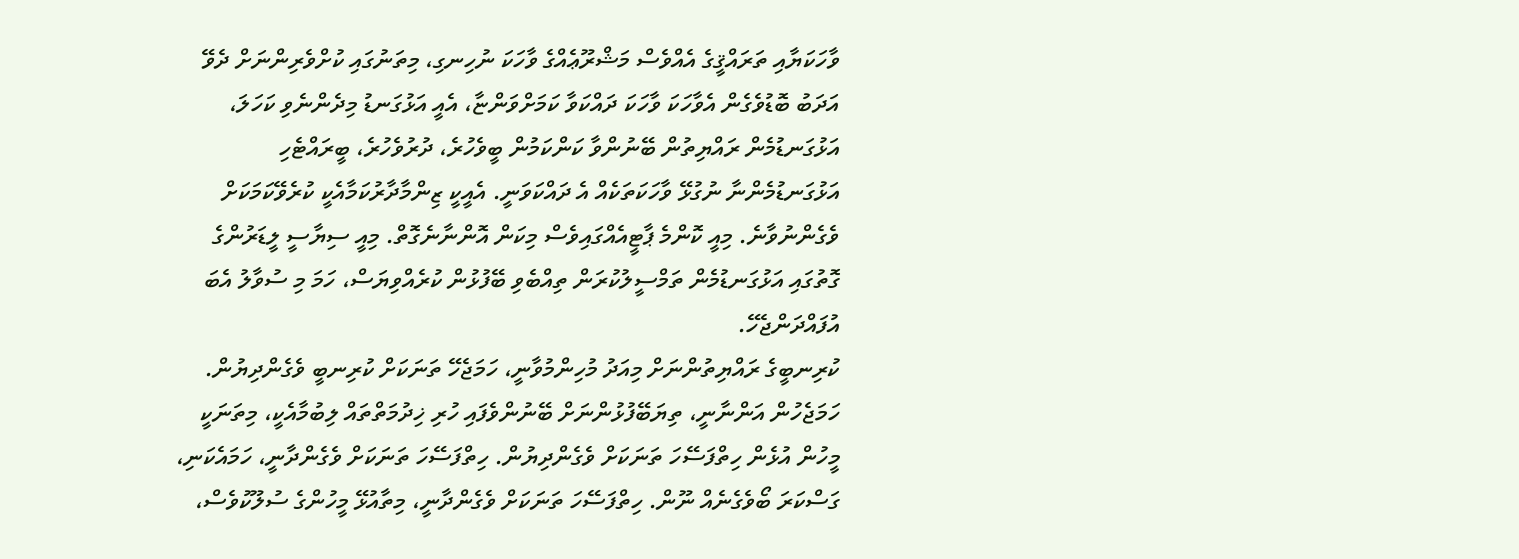ވާހަކަޔާއި ތަރައްޤީގެ އެއްވެސް މަޝްރޫޢެއްގެ ވާހަކަ ނުހިނގި، މިތަނުގައި ކުށްވެރިންނަށް ދެވޭ އަދަބު ބޮޑުވެގެން އެވާހަކަ ވާހަކަ ދައްކަވާ ކަމަށްވަންޏާ، އެއީ އަޅުގަނޑު މިދެންނެވި ކަހަލަ، އަޅުގަނޑުމެން ރައްޔިތުން ބޭނުންވާ ކަންކަމުން ބީވެހުރެ، ދުރުވެހުރެ، ބީރައްޓެހި އަޅުގަނޑުމެންނާ ނުގުޅޭ ވާހަކަތަކެއް އެ ދައްކަވަނީ. އެއީކީ ޒިންމާދާރުކަމާއެކީ ކުރެވޭކަމަކަށް ވެގެންނުވާނެ. މިއީ ކޮންމެ ޕާޓީއެއްގައިވެސް މިކަން އޮންނާނެގޮތް. މިއީ ސިޔާސީ ލީޑަރުންގެ ގޮތުގައި އަޅުގަނޑުމެން ތަމްސީލުކުރަން ތިއްބެވި ބޭފުޅުން ކުރެއްވިޔަސް، ހަމަ މި ސުވާލު އެބަ އުފައްދަންޖެހޭ.
ކުރިނބީގެ ރައްޔިތުންނަށް މިއަދު މުހިންމުވާނީ، ހަމަޖެހޭ ތަނަކަށް ކުރިނބީ ވެގެންދިޔުން. ހަމަޖެހުން އަންނާނީ، ތިޔަބޭފުޅުންނަށް ބޭނުންވެފައި ހުރި ޚިދުމަތްތައް ލިބުމާއެކީ، މިތަނަކީ މީހުން އުޅެން ހިތްފަސޭހަ ތަނަކަށް ވެގެންދިޔުން. ހިތްފަސޭހަ ތަނަކަށް ވެގެންދާނީ، ހަމައެކަނި، ގަސްކަރަ ބޯވެގެނެއް ނޫން. ހިތްފަސޭހަ ތަނަކަށް ވެގެންދާނީ، މިތާއުޅޭ މީހުންގެ ސުލޫކުވެސް،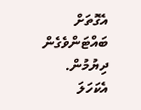އެގޮތަށް ބައްޓަންވެގެން ދިޔުމުން. އެކަހަލަ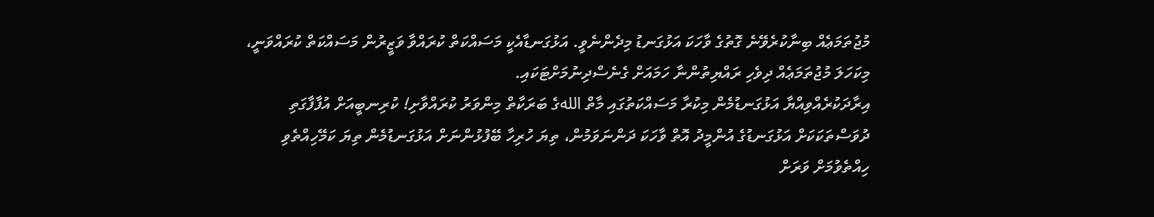މުޖުތަމަޢެއް ބިނާކުރެވޭނެ ގޮތުގެ ވާހަކަ އަޅުގަނޑު މިދެންނެވީ. އަޅުގަނޑާއެކީ މަސައްކަތް ކުރައްވާ ވަޒީރުން މަސައްކަތް ކުރައްވަނީ، މިކަހަލަ މުޖުތަމަޢެއް ދިވެހި ރައްޔިތުންނާ ހަމައަށް ގެނެސްދިނުމަށްޓަކައި.
އިރާދަކުރެއްވިއްޔާ އަޅުގަނޑުމެން މިކުރާ މަސައްކަތުގައި މާތް اللهގެ ބަރަކާތް މިންވަރު ކުރައްވާށި! ކުރިނބީއަށް އުފާފާގަތި ދުވަސްތަކަކަށް އަޅުގަނޑުގެ އުންމީދު އޮތް ވާހަކަ ދަންނަވަމުން، ތިޔަ ހުރިހާ ބޭފުޅުންނަށް އަޅުގަނޑުމެން ތިޔަ ކަމޭހިއްތެވި ހިއްތެވުމަށް ވަރަށް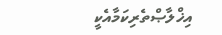އިޚްލާޞްތެރިކަމާއެކީ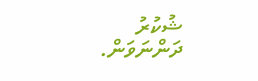ޝުކުރު ދަންނަވަން.